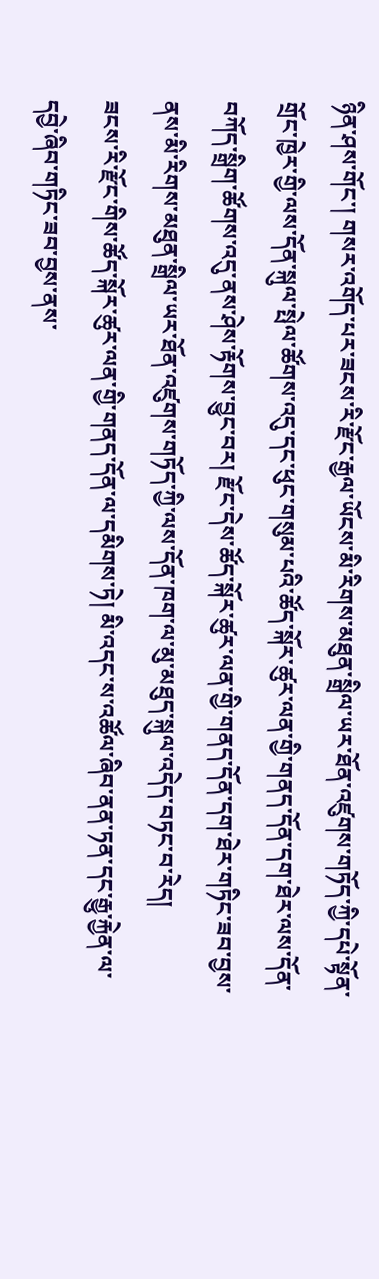ཉིན་ཤས་གོང་། གསར་འགོད་པར་ཟངས་རི་རྫོང་རྒྱལ་ཡོངས་མི་རིགས་མཐུན་སྒྲིལ་ཡར་ཐོན་འཛུགས་གཏོད་ཀྱི་དཔེ་སྟོན་གྲོང་ཁྱེར་གྱི་ལས་དོན་སྐུལ་སྤེལ་ཚོགས་འདུ་དང་ཕུང་གསུམ་པའི་ཚོད་སྐོར་ཚུར་ལན་གྱི་གནད་དོན་དག་ཐེར་ལས་དོན་བཀོད་སྒྲིག་ཚོགས་འདུ་ནས་ཤེས་རྟོགས་བྱུང་བར། རྫོང་དེས་ཚོད་སྐོར་ཚུར་ལན་གྱི་གནད་དོན་དག་ཐེར་གཏིང་ཟབ་བྱས་ནས་མི་རིགས་མཐུན་སྒྲིལ་ཡར་ཐོན་འཛུགས་གཏོད་ཀྱི་ལས་དོན་ཁག་ལ་མུ་མཐུད་སྐུལ་འདེད་བཏང་བ་རེད།
ཟངས་རི་རྫོང་གིས་ཚོད་སྐོར་ཚུར་ལན་གྱི་གནད་དོན་ལ་དམིགས་ཏེ། མི་འདང་ས་འཚོལ་ཞིབ་ནན་ཏན་དང་རྒྱུ་རྐྱེན་ལ་དབྱེ་ཞིབ་གཏིང་ཟབ་བྱས་ནས་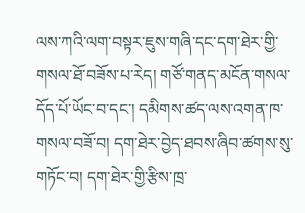ལས་ཀའི་ལག་བསྟར་ཇུས་གཞི་དང་དག་ཐེར་གྱི་གསལ་ཐོ་བཟོས་པ་རེད། གཙོ་གནད་མངོན་གསལ་དོད་པོ་ཡོང་བ་དང་། དམིགས་ཚད་ལས་འགན་ཁ་གསལ་བཟོ་བ། དག་ཐེར་བྱེད་ཐབས་ཞིབ་ཚགས་སུ་གཏོང་བ། དག་ཐེར་གྱི་རྩིས་ཁྲ་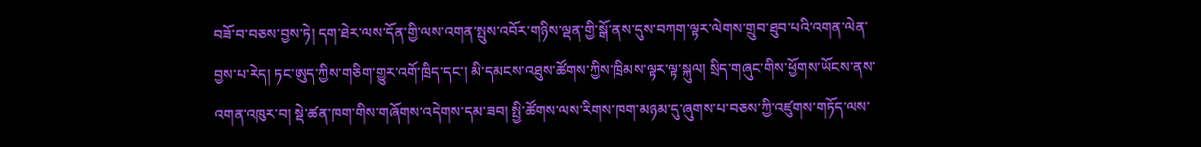བཟོ་བ་བཅས་བྱས་ཏེ། དག་ཐེར་ལས་དོན་གྱི་ལས་འགན་སྤུས་འབོར་གཉིས་ལྡན་གྱི་སྒོ་ནས་དུས་བཀག་ལྟར་ལེགས་གྲུབ་ཐུབ་པའི་འགན་ལེན་བྱས་པ་རེད། ཏང་ཨུད་ཀྱིས་གཅིག་གྱུར་འགོ་ཁྲིད་དང་། མི་དམངས་འཐུས་ཚོགས་ཀྱིས་ཁྲིམས་ལྟར་ལྟ་སྐུལ། སྲིད་གཞུང་གིས་ཕྱོགས་ཡོངས་ནས་འགན་འཁུར་བ། སྡེ་ཚན་ཁག་གིས་གཞོགས་འདེགས་དམ་ཟབ། སྤྱི་ཚོགས་ལས་རིགས་ཁག་མཉམ་དུ་ཞུགས་པ་བཅས་ཀྱི་འཛུགས་གཏོད་ལས་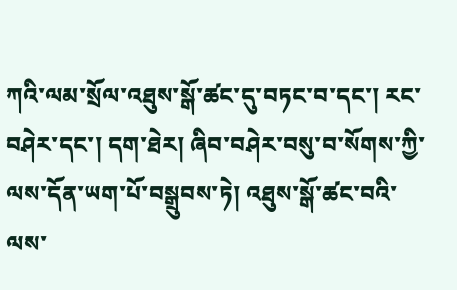ཀའི་ལམ་སྲོལ་འཐུས་སྒོ་ཚང་དུ་བཏང་བ་དང་། རང་བཤེར་དང་། དག་ཐེར། ཞིབ་བཤེར་བསུ་བ་སོགས་ཀྱི་ལས་དོན་ཡག་པོ་བསྒྲུབས་ཏེ། འཐུས་སྒོ་ཚང་བའི་ལས་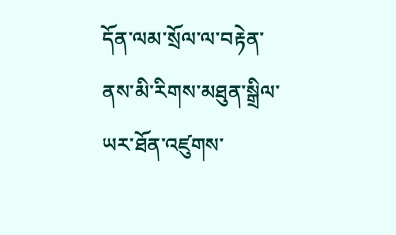དོན་ལམ་སྲོལ་ལ་བརྟེན་ནས་མི་རིགས་མཐུན་སྒྲིལ་ཡར་ཐོན་འཛུགས་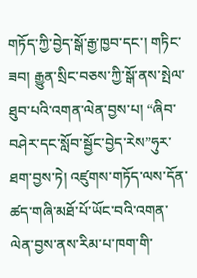གཏོད་ཀྱི་བྱེད་སྒོ་རྒྱ་ཁྱབ་དང་། གཏིང་ཟབ། རྒྱུན་སྲིང་བཅས་ཀྱི་སྒོ་ནས་སྤེལ་ཐུབ་པའི་འགན་ལེན་བྱས་པ། “ཞིབ་བཤེར་དང་སློབ་སྦྱོང་བྱེད་རེས”ཧུར་ཐག་བྱས་ཏེ། འཛུགས་གཏོད་ལས་དོན་ཚད་གཞི་མཐོ་པོ་ཡོང་བའི་འགན་ལེན་བྱས་ནས་རིམ་པ་ཁག་གི་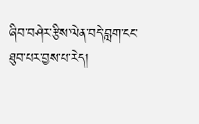ཞིབ་བཤེར་རྩིས་ལེན་བདེ་བླག་ངང་ཐུབ་པར་བྱས་པ་རེད།